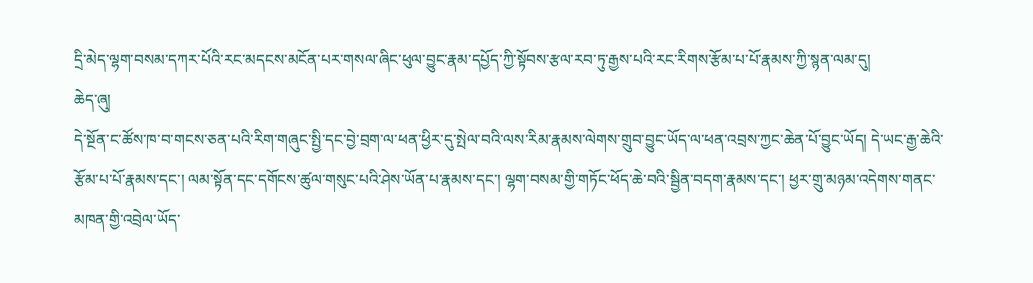དྲི་མེད་ལྷག་བསམ་དཀར་པོའི་རང་མདངས་མངོན་པར་གསལ་ཞིང་ཕུལ་བྱུང་རྣམ་དཔྱོད་ཀྱི་སྟོབས་རྩལ་རབ་ཏུ་རྒྱས་པའི་རང་རིགས་རྩོམ་པ་པོ་རྣམས་ཀྱི་སྙན་ལམ་དུ།
ཆེད་ཞུ།
དེ་སྔོན་ང་ཚོས་ཁ་བ་གངས་ཅན་པའི་རིག་གཞུང་སྤྱི་དང་བྱེ་བྲག་ལ་ཕན་ཕྱིར་དུ་སྤེལ་བའི་ལས་རིམ་རྣམས་ལེགས་གྲུབ་བྱུང་ཡོད་ལ་ཕན་འབྲས་ཀྱང་ཆེན་པོ་བྱུང་ཡོད། དེ་ཡང་རྒྱ་ཆེའི་རྩོམ་པ་པོ་རྣམས་དང་། ལམ་སྟོན་དང་དགོངས་ཚུལ་གསུང་པའི་ཤེས་ཡོན་པ་རྣམས་དང་། ལྷག་བསམ་གྱི་གཏོང་ཕོད་ཆེ་བའི་སྦྱིན་བདག་རྣམས་དང་། ཕྱར་གྲུ་མཉམ་འདེགས་གནང་མཁན་གྱི་འབྲེལ་ཡོད་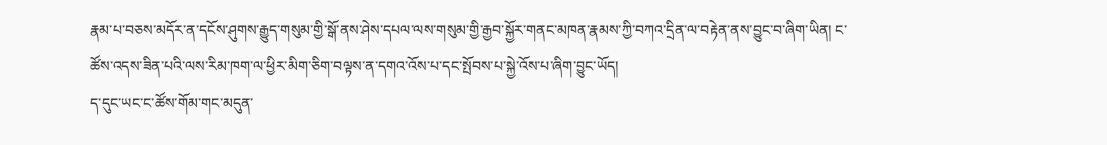རྣམ་པ་བཅས་མདོར་ན་དངོས་ཤུགས་རྒྱུད་གསུམ་གྱི་སྒོ་ནས་ཤེས་དཔལ་ལས་གསུམ་གྱི་རྒྱབ་སྐྱོར་གནང་མཁན་རྣམས་ཀྱི་བཀའ་དྲིན་ལ་བརྟེན་ནས་བྱུང་བ་ཞིག་ཡིན། ང་ཚོས་འདས་ཟིན་པའི་ལས་རིམ་ཁག་ལ་ཕྱིར་མིག་ཅིག་བལྟས་ན་དགའ་འོས་པ་དང་སྤོབས་པ་སྐྱེ་འོས་པ་ཞིག་བྱུང་ཡོད།
ད་དུང་ཡང་ང་ཚོས་གོམ་གང་མདུན་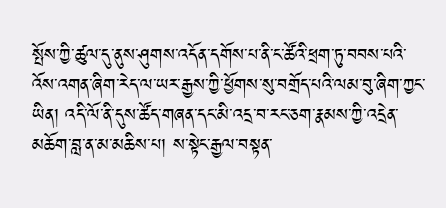སྤོས་ཀྱི་ཚུལ་དུ་ནུས་ཤུགས་འདོན་དགོས་པ་ནི་ང་ཚོའི་ཕྲག་ཏུ་བབས་པའི་འོས་འགན་ཞིག་རེད་ལ་ཡར་རྒྱས་ཀྱི་ཕྱོགས་སུ་བགྲོད་པའི་ལམ་བུ་ཞིག་ཀྱང་ཡིན། འདི་ལོ་ནི་དུས་ཚོད་གཞན་དང་མི་འདྲ་བ་རང་ཅག་རྣམས་ཀྱི་འདྲེན་མཆོག་བླ་ན་མ་མཆིས་པ། ས་སྟེང་རྒྱལ་བསྟན་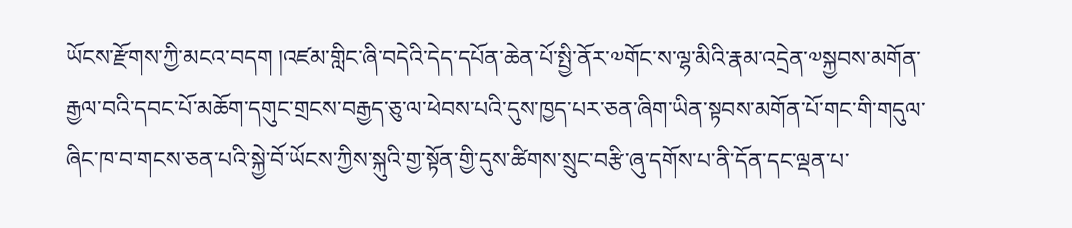ཡོངས་རྫོགས་ཀྱི་མངའ་བདག །འཛམ་གླིང་ཞི་བདེའི་དེད་དཔོན་ཆེན་པོ་སྤྱི་ནོར་༧གོང་ས་ལྷ་མིའི་རྣམ་འདྲེན་༧སྐྱབས་མགོན་རྒྱལ་བའི་དབང་པོ་མཆོག་དགུང་གྲངས་བརྒྱད་ཅུ་ལ་ཕེབས་པའི་དུས་ཁྱད་པར་ཅན་ཞིག་ཡིན་སྟབས་མགོན་པོ་གང་གི་གདུལ་ཞིང་ཁ་བ་གངས་ཅན་པའི་སྐྱེ་བོ་ཡོངས་ཀྱིས་སྐུའི་གྱ་སྟོན་གྱི་དུས་ཚིགས་སྲུང་བརྩི་ཞུ་དགོས་པ་ནི་དོན་དང་ལྡན་པ་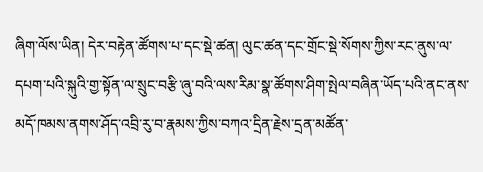ཞིག་ལོས་ཡིན། དེར་བརྟེན་ཚོགས་པ་དང་སྡེ་ཚན། ལུང་ཚན་དང་གྲོང་སྡེ་སོགས་ཀྱིས་རང་ནུས་ལ་དཔག་པའི་སྐུའི་གྱ་སྟོན་ལ་སྲུང་བརྩི་ཞུ་བའི་ལས་རིམ་སྣ་ཚོགས་ཤིག་སྤེལ་བཞིན་ཡོད་པའི་ནང་ནས་མདོ་ཁམས་ནགས་ཤོད་འབྲི་རུ་བ་རྣམས་ཀྱིས་བཀའ་དྲིན་རྗེས་དྲན་མཚོན་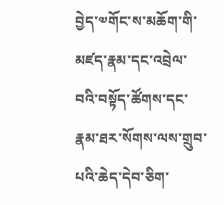བྱེད་༧གོང་ས་མཆོག་གི་མཛད་རྣམ་དང་འབྲེལ་བའི་བསྟོད་ཚོགས་དང་རྣམ་ཐར་སོགས་ལས་གྲུབ་པའི་ཆེད་དེབ་ཅིག་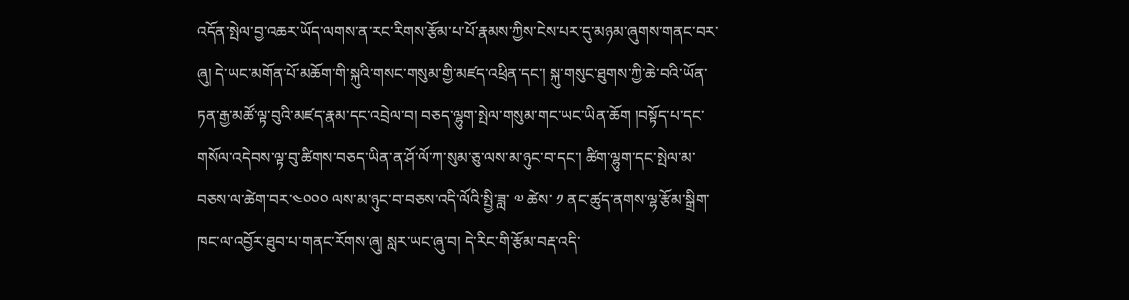འདོན་སྤེལ་བྱ་འཆར་ཡོད་ལགས་ན་རང་རིགས་རྩོམ་པ་པོ་རྣམས་ཀྱིས་ངེས་པར་དུ་མཉམ་ཞུགས་གནང་བར་ཞུ། དེ་ཡང་མགོན་པོ་མཆོག་གི་སྐུའི་གསང་གསུམ་གྱི་མཛད་འཕྲིན་དང་། སྐུ་གསུང་ཐུགས་ཀྱི་ཆེ་བའི་ཡོན་ཏན་རྒྱ་མཚོ་ལྟ་བུའི་མཛད་རྣམ་དང་འབྲེལ་བ། བཅད་ལྷུག་སྤེལ་གསུམ་གང་ཡང་ཡིན་ཆོག །བསྟོད་པ་དང་གསོལ་འདེབས་ལྟ་བུ་ཚིགས་བཅད་ཡིན་ན་ཤོ་ལོ་ཀ་སུམ་ཅུ་ལས་མ་ཉུང་བ་དང་། ཚིག་ལྷུག་དང་སྤེལ་མ་བཅས་ལ་ཚེག་བར་༤༠༠༠ ལས་མ་ཉུང་བ་བཅས་འདི་ལོའི་སྤྱི་ཟླ་ ༧ ཚེས་ ༡ ནང་ཚུད་ནགས་ལྷ་རྩོམ་སྒྲིག་ཁང་ལ་འབྱོར་ཐུབ་པ་གནང་རོགས་ཞུ། སླར་ཡང་ཞུ་བ། དེ་རིང་གི་རྩོམ་བརྡ་འདི་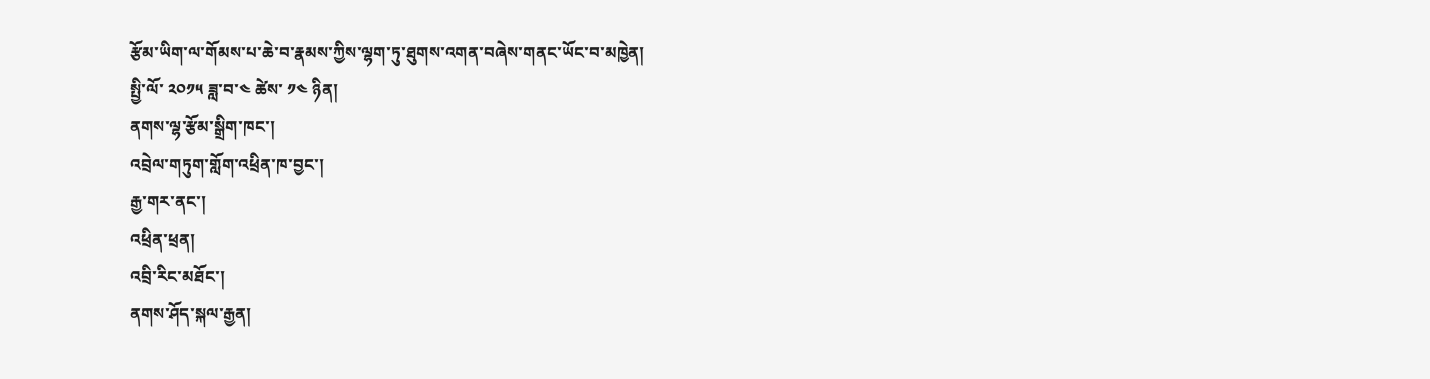རྩོམ་ཡིག་ལ་གོམས་པ་ཆེ་བ་རྣམས་ཀྱིས་ལྷག་ཏུ་ཐུགས་འགན་བཞེས་གནང་ཡོང་བ་མཁྱེན།
སྤྱི་ལོ་ ༢༠༡༥ ཟླ་བ་༤ ཚེས་ ༡༤ ཉིན།
ནགས་ལྷ་རྩོམ་སྒྲིག་ཁང་།
འབྲེལ་གཏུག་གློག་འཕྲིན་ཁ་བྱང་།
རྒྱ་གར་ནང་།
འཕྲིན་ཕྲན།
འབྲི་རིང་མཐོང་།
ནགས་ཤོད་སྐལ་རྒྱན།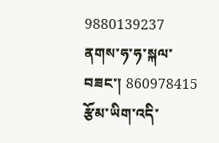9880139237
ནགས་ཧ་ཧ་སྐལ་བཟང་། 860978415
རྩོམ་ཡིག་འདི་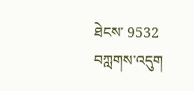ཐེངས་ 9532 བཀླགས་འདུག